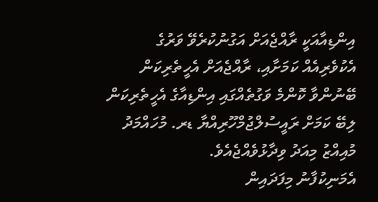އިންޑިއާއަކީ ރާއްޖެއަށް އަގުނުކުރެވޭ ވަރުގެ އެކުވެރިއެއް ކަމަށާއި، ރާއްޖެއަށް އެހީތެރިކަން ބޭނުންވާ ކޮންމެ ވަގުތެއްގައި އިންޑިއާގެ އެހީތެރިކަން ލިބޭ ކަމަށް ރައީސުލްޖުމްހޫރިއްޔާ ޑރ. މުހައްމަދު މުއިއްޒު މިއަދު ވިދާޅުވެއްޖެއެވެ.
އެމަނިކުފާނު މިފަދައިން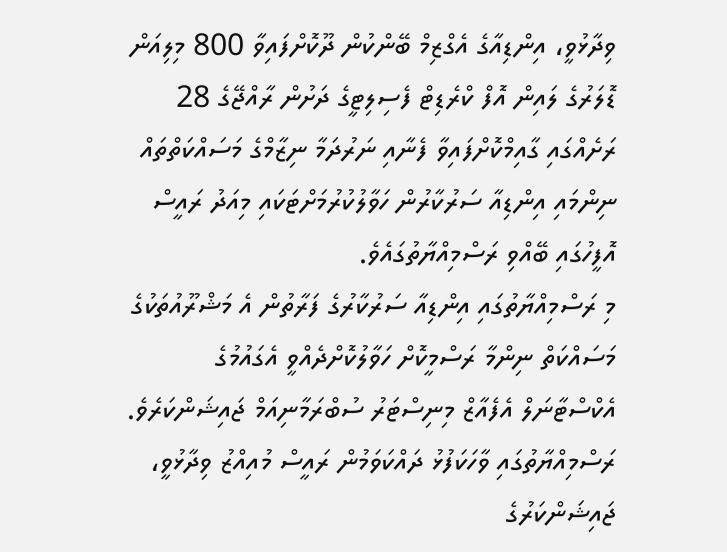ވިދާޅުވީ، އިންޑިއާގެ އެގްޒިމް ބޭންކުން ދޫކޮށްފައިވާ 800 މިލިއަން ޑޮލަރުގެ ލައިން އޮފް ކްރެޑިޓް ފެސިލިޓީގެ ދަށުން ރާއްޖޭގެ 28 ރަށެއްގައި ގާއިމްކޮށްފައިވާ ފެނާއި ނަރުދަމާ ނިޒާމްގެ މަސައްކަތްތައް ނިންމައި އިންޑިއާ ސަރުކާރުން ހަވާލުކުރުމަށްޓަކައި މިއަދު ރައީސް އޮފީހުގައި ބޭއްވި ރަސްމިއްޔާތުގައެވެ.
މި ރަސްމިއްޔާތުގައި އިންޑިއާ ސަރުކާރުގެ ފަރާތުން އެ މަޝްރޫއުތަކުގެ މަސައްކަތް ނިންމާ ރަސްމީކޮށް ހަވާލުކޮށްދެއްވީ އެގައުމުގެ އެކްސްޓާނަލް އެފެއާޒް މިނިސްޓަރު ސުބްރަމާނިއަމް ޖައިޝަންކަރެވެ.
ރަސްމިއްޔާތުގައި ވާހަކަފުޅު ދައްކަވަމުން ރައީސް މުއިއްޒު ވިދާޅުވީ، ޖައިޝަންކަރުގެ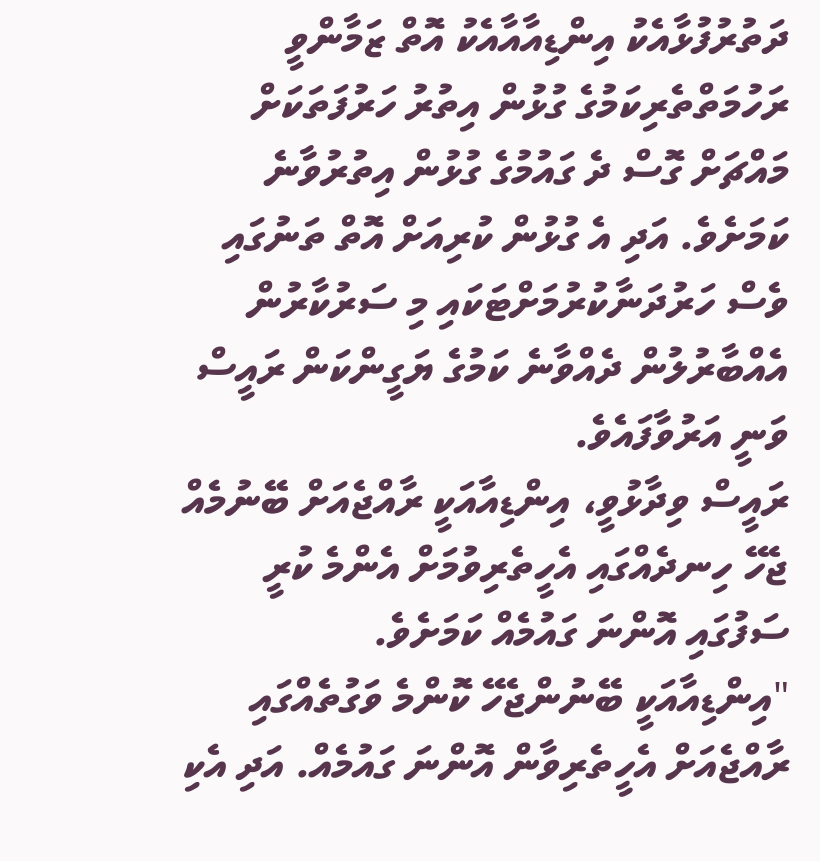ދަތުރުފުޅާއެކު އިންޑިއާއާއެކު އޮތް ޒަމާންވީ ރަހުމަތްތެރިކަމުގެ ގުޅުން އިތުރު ހަރުފަތަކަށް މައްޗަށް ގޮސް ދެ ގައުމުގެ ގުޅުން އިތުރުވާނެ ކަމަށެވެ. އަދި އެ ގުޅުން ކުރިއަށް އޮތް ތަނުގައި ވެސް ހަރުދަނާކުރުމަށްޓަކައި މި ސަރުކާރުން އެއްބާރުލުން ދެއްވާނެ ކަމުގެ ޔަގީންކަން ރައީސް ވަނީ އަރުވާފައެވެ.
ރައީސް ވިދާޅުވީ، އިންޑިއާއަކީ ރާއްޖެއަށް ބޭނުމެއް ޖެހޭ ހިނދެއްގައި އެހީތެރިވުމަށް އެންމެ ކުރީ ސަފުގައި އޮންނަ ގައުމެއް ކަމަށެވެ.
"އިންޑިއާއަކީ ބޭނުންޖެހޭ ކޮންމެ ވަގުތެއްގައި ރާއްޖެއަށް އެހީތެރިވާން އޮންނަ ގައުމެއް. އަދި އެކި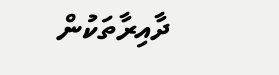ދާއިރާތަކުން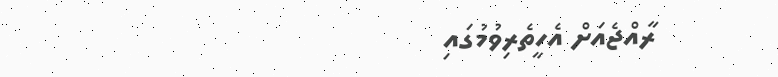ރާއްޖެއަށް އެހީތެރިވުމުގައި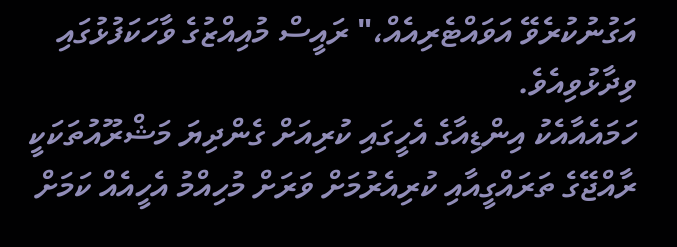އަގުނުކުރެވޭ އަވައްޓެރިއެއް،" ރައީސް މުއިއްޒުގެ ވާހަކަފުޅުގައި ވިދާޅުވިއެވެ.
ހަމައެއާއެކު އިންޑިއާގެ އެހީގައި ކުރިއަށް ގެންދިޔަ މަޝްރޫއުތަކަކީ ރާއްޖޭގެ ތަރައްގީއާއި ކުރިއެރުމަށް ވަރަށް މުހިއްމު އެހީއެއް ކަމަށް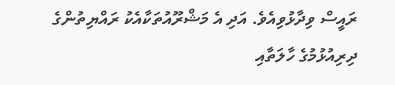ރައީސް ވިދާޅުވިއެވެ. އަދި އެ މަޝްރޫއުތަކާއެކު ރައްޔިތުންގެ ދިރިއުޅުމުގެ ހާލަތާއި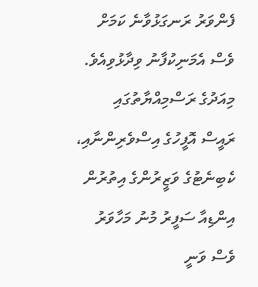ފެންވަރު ރަނގަޅުވާނެ ކަމަށް ވެސް އެމަނިކުފާނު ވިދާޅުވިއެވެ.
މިއަދުގެ ރަސްމިއްޔާތުގައި ރައީސް އޮފީހުގެ އިސްވެރިންނާއި، ކެބިނެޓުގެ ވަޒީރުންގެ އިތުރުން އިންޑިއާ ސަފީރު މުނު މަހާވަރު ވެސް ވަނީ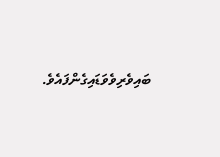ބައިވެރިވެވަޑައިގެންފައެވެ.